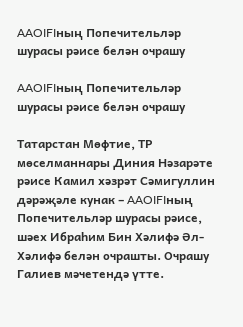AAOIFIның Попечительләр шурасы рәисе белән очрашу

AAOIFIның Попечительләр шурасы рәисе белән очрашу

Татарстан Мөфтие, ТР мөселманнары Диния Нәзарәте рәисе Камил хәзрәт Сәмигуллин дәрәҗәле кунак – AAOIFIның Попечительләр шурасы рәисе, шәех Ибраһим Бин Хәлифә Әл-Хәлифә белән очрашты. Очрашу Галиев мәчетендә үтте.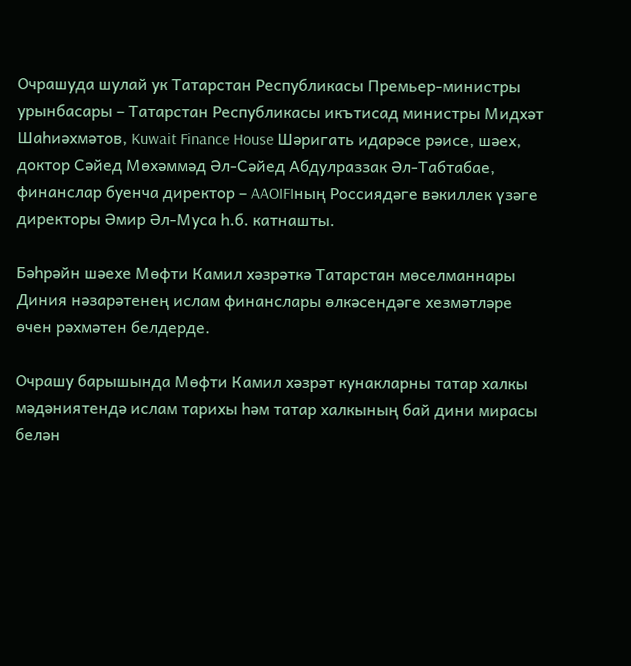Очрашуда шулай ук Татарстан Республикасы Премьер-министры урынбасары – Татарстан Республикасы икътисад министры Мидхәт Шаһиәхмәтов, Kuwait Finance House Шәригать идарәсе рәисе, шәех, доктор Сәйед Мөхәммәд Әл-Сәйед Абдулраззак Әл-Табтабае, финанслар буенча директор – AAOIFIның Россиядәге вәкиллек үзәге директоры Әмир Әл-Муса һ.б. катнашты.

Бәһрәйн шәехе Мөфти Камил хәзрәткә Татарстан мөселманнары Диния нәзарәтенең ислам финанслары өлкәсендәге хезмәтләре өчен рәхмәтен белдерде.

Очрашу барышында Мөфти Камил хәзрәт кунакларны татар халкы мәдәниятендә ислам тарихы һәм татар халкының бай дини мирасы белән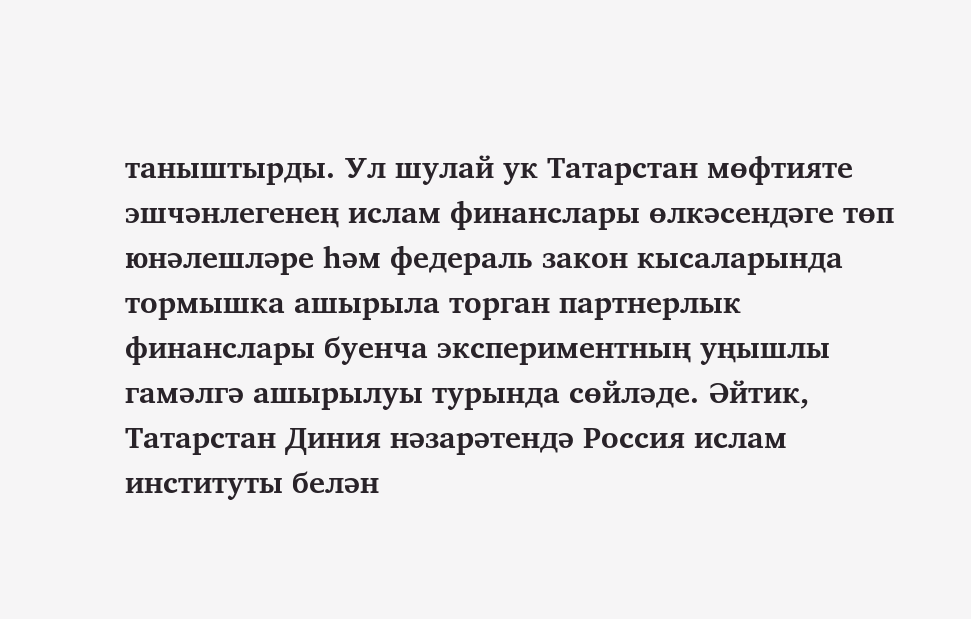таныштырды. Ул шулай ук Татарстан мөфтияте эшчәнлегенең ислам финанслары өлкәсендәге төп юнәлешләре һәм федераль закон кысаларында тормышка ашырыла торган партнерлык финанслары буенча экспериментның уңышлы гамәлгә ашырылуы турында сөйләде. Әйтик, Татарстан Диния нәзарәтендә Россия ислам институты белән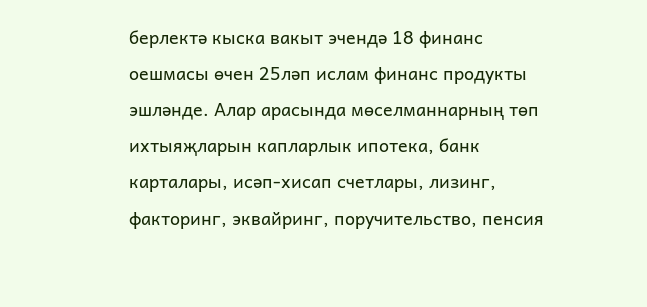берлектә кыска вакыт эчендә 18 финанс оешмасы өчен 25ләп ислам финанс продукты эшләнде. Алар арасында мөселманнарның төп ихтыяҗларын капларлык ипотека, банк карталары, исәп-хисап счетлары, лизинг, факторинг, эквайринг, поручительство, пенсия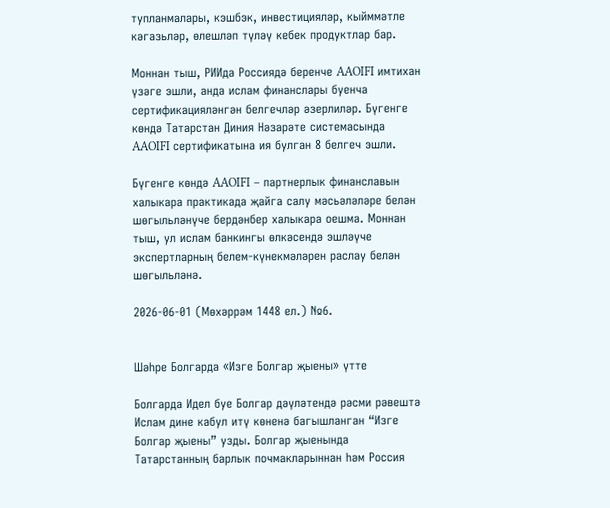тупланмалары, кэшбэк, инвестицияләр, кыйммәтле кәгазьләр, өлешләп түләү кебек продуктлар бар.

Моннан тыш, РИИда Россиядә беренче AAOIFI имтихан үзәге эшли, анда ислам финанслары буенча сертификацияләнгән белгечләр әзерлиләр. Бүгенге көндә Татарстан Диния Нәзарәте системасында AAOIFI сертификатына ия булган 8 белгеч эшли.

Бүгенге көндә AAOIFI – партнерлык финанславын халыкара практикада җайга салу мәсьәләләре белән шөгыльләнүче бердәнбер халыкара оешма. Моннан тыш, ул ислам банкингы өлкәсендә эшләүче экспертларның белем-күнекмәләрен раслау белән шөгыльләнә.

2026-06-01 (Мөхәррәм 1448 ел.) №6.


Шәһре Болгарда «Изге Болгар җыены» үтте

Болгарда Идел буе Болгар дәүләтендә рәсми рәвештә Ислам дине кабул итү көненә багышланган “Изге Болгар җыены” узды. Болгар җыенында Татарстанның барлык почмакларыннан һәм Россия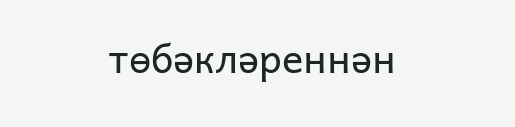төбәкләреннән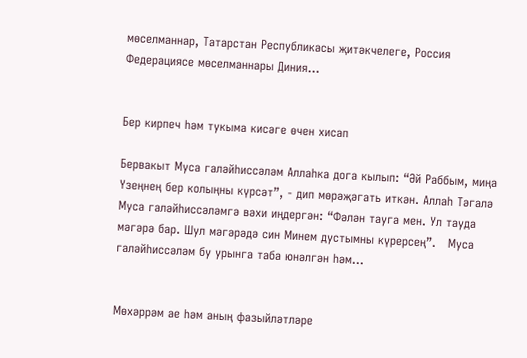мөселманнар, Татарстан Республикасы җитәкчелеге, Россия Федерациясе мөселманнары Диния...


Бер кирпеч һәм тукыма кисәге өчен хисап

Бервакыт Муса галәйһиссәләм Аллаһка дога кылып: “Әй Раббым, миңа Үзеңнең бер колыңны күрсәт”, - дип мөрәҗәгать иткән. Аллаһ Тәгалә Муса галәйһиссәләмгә вәхи иңдергән: “Фәлән тауга мен. Ул тауда мәгәрә бар. Шул мәгәрәдә син Минем дустымны күрерсең”.   Муса галәйһиссәләм бу урынга таба юнәлгән һәм...


Мөхәррәм ае һәм аның фазыйләтләре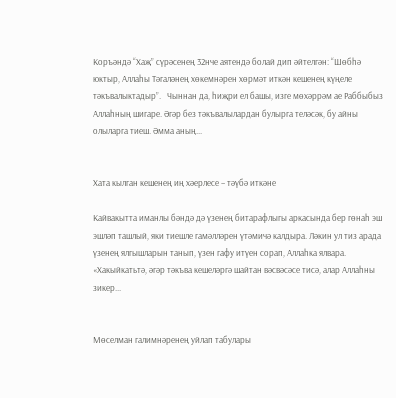Коръәндә “Хаҗ” сүрәсенең 32нче аятендә болай дип әйтелгән: “Шөбһә юктыр, Аллаһы Тәгаләнең хөкемнәрен хөрмәт иткән кешенең күңеле тәкъвалыктадыр”.   Чыннан да, һиҗри ел башы, изге мөхәррәм ае Раббыбыз Аллаһның шигаре. Әгәр без тәкъвалылардан булырга теләсәк, бу айны олыларга тиеш. Әмма аның...


Хата кылган кешенең иң хәерлесе – тәүбә иткәне

Кайвакытта иманлы бәндә дә үзенең битарафлыгы аркасында бер гөнаһ эш эшләп ташлый, яки тиешле гамәлләрен үтәмичә калдыра. Ләкин ул тиз арада үзенең ялгышларын танып, үзен гафу итүен сорап, Аллаһка ялвара.   «Хакыйкатьтә, әгәр тәкъва кешеләргә шайтан вәсвәсәсе тисә, алар Аллаһны зикер...


Мөселман галимнәренең уйлап табулары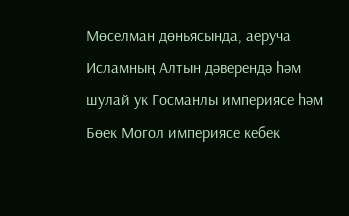Мөселман дөньясында, аеруча Исламның Алтын дәверендә һәм шулай ук Госманлы империясе һәм Бөек Могол империясе кебек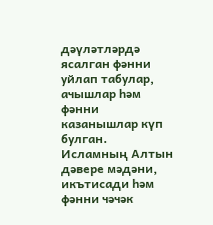дәүләтләрдә ясалган фәнни уйлап табулар, ачышлар һәм фәнни казанышлар күп булган.   Исламның Алтын дәвере мәдәни, икътисади һәм фәнни чәчәк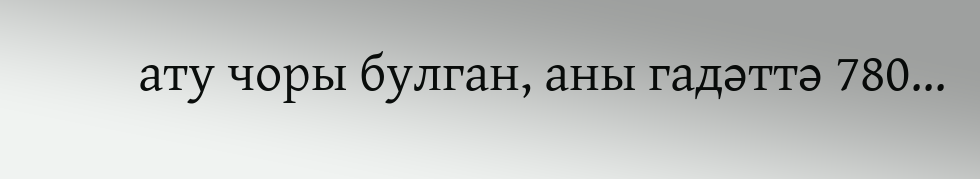ату чоры булган, аны гадәттә 780...